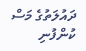ދައުލަތުގެ މަސް ކުންފުނި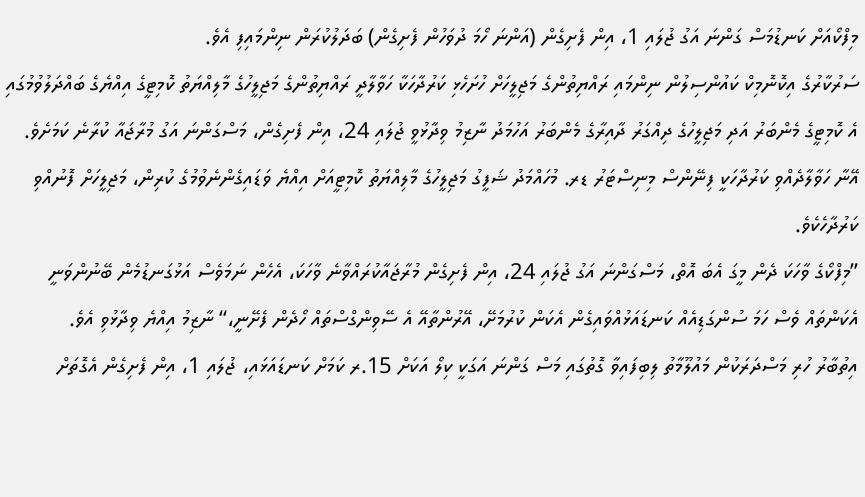މިފްކޯއަށް ކަނޑުމަސް ގަންނަ އަގު ޖުލައި 1، އިން ފެށިގެން (އަންނަ ހޯމަ ދުވަހުން ފެށިގެން) ބަދަލުކުރަން ނިންމައިފި އެވެ.
ސަރުކާރުގެ އިކޮނޮމިކް ކައުންސިލުން ނިންމައި ރައްޔިތުންގެ މަޖިލީހަށް ހުށަހެޅި ކަރުދާހަކާ ހަވާލާދީ ރައްޔިތުންގެ މަޖިލީހުގެ މާލިއްޔަތު ކޮމިޓީގެ އިއްޔެގެ ބައްދަލުވުމުގައި އެ ކޮމިޓީގެ މެންބަރު އަދި މަޖިލީހުގެ ދިއްގަރު ދާއިރާގެ މެންބަރު އަހުމަދު ނާޒިމު ވިދާޅުވީ ޖުލައި 24، އިން ފެށިގެން، މަސްގަންނަ އަގު މުރާޖައާ ކުރާނެ ކަމަށެވެ.
އޭނާ ހަވާލާދެއްވި ކަރުދާހަކީ ފިނޭންސް މިނިސްޓަރު ޑރ. މުހައްމަދު ޝަފީގު މަޖިލީހުގެ މާލިއްޔަތު ކޮމިޓީއަށް އިއްޔެ ވަޑައިގެންނެވުމުގެ ކުރިން، މަޖިލީހަށް ފޮނުއްވި ކަރުދާހެކެވެ.
”މިފްކޯގެ ވާހަކަ ދެން މީގަ އެބަ އޮތް، މަސްގަންނަ އަގު ޖުލައި 24، އިން ފެށިގެން މުރާޖައާކުރައްވާނެ ވާހަކަ، އެހެން ނަމަވެސް އަޅުގަނޑުމެން ބޭނުންވަނީ އެކަންތައް ވެސް ހަމަ ސުންގަޑިއެއް ކަނޑައަޅުއްވައިގެން އެކަން ކުރުމަށޭ، އޭރުންތާއޭ އެ ސޭވިންގްސްތައް ހޯދެން ފެށޭނީ،“ ނާޒިމު އިއްޔެ ވިދާޅުވި އެވެ.
އިތުބާރު ހުރި މަސްދަރަކުން މައުލޫމާތު ލިބިފައިވާ ގޮތުގައި މަސް ގަންނަ އަގަކީ ކިލޯ އަކަށް 15.ރ ކަމަށް ކަނޑައަޅައި، ޖުލައި 1، އިން ފެށިގެން އެގޮތަށް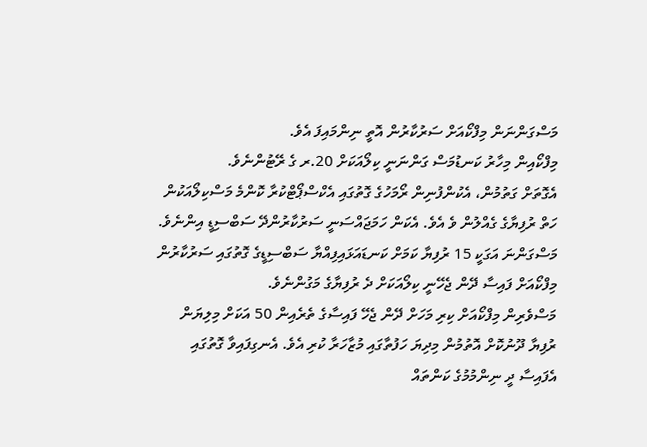މަސްގަންނަން މިފްކޯއަށް ސަރުކާރުން އޮތީ ނިންމައިފަ އެވެ.
މިފްކޯއިން މިހާރު ކަނޑުމަސް ގަންނަނީ ކިލޯއަކަށް 20.ރ ގެ ރޭޓުންނެވެ.
އެގޮތަށް ގަތުމުން، އެކުންފުނިން ރޯމަހުގެ ގޮތުގައި އެކްސްޕޯޓްކުރާ ކޮންމެ މަސްކިލޯއަކުން ހަތް ރުފިޔާގެ ގެއްލުން ވެ އެވެ. އެކަން ހަމަޖައްސަނީ ސަރުކާރުންދޭ ސަބްސިޑީ އިންނެވެ. މަސްގަންނަ އަގަކީ 15 ރުފިޔާ ކަމަށް ކަނޑައަޅައިފިއްޔާ ސަބްސިޑީގެ ގޮތުގައި ސަރުކާރުން މިފްކޯއަށް ފައިސާ ދޭން ޖެހޭނީ ކިލޯއަކަށް ދެ ރުފިޔާގެ މަގުންނެވެ.
މަސްވެރިން މިފްކޯއަށް ކިރި މަހަށް ދޭން ޖެހޭ ފައިސާގެ ތެރެއިން 50 އަކަށް މިލިޔަން ރުފިޔާ ދޫނުކޮށް އޮތުމުން މިދިޔަ ހަފުތާގައި މުޒާހަރާ ކުރި އެވެ. އެނގިފައިވާ ގޮތުގައި އެފައިސާ ދީ ނިންމުމުގެ ކަންތައް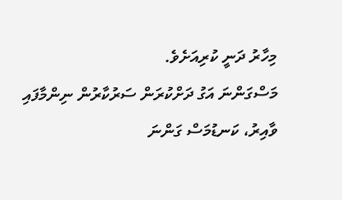މިހާރު ދަނީ ކުރިއަށެވެ.
މަސްގަންނަ އަގު ދަށްކުރަން ސަރުކާރުން ނިންމާފައި ވާއިރު، ކަނޑުމަސް ގަންނަ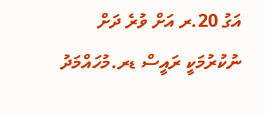އަގު 20.ރ އަށް ވުރެ ދަށް ނުކުރުމަކީ ރައީސް ޑރ.މުހައްމަދު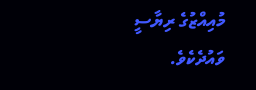މުއިއްޒުގެ ރިޔާސީ ވައުދެކެވެ.